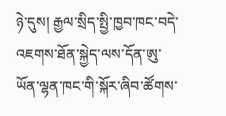ཉེ་དུས། རྒྱལ་སྲིད་སྤྱི་ཁྱབ་ཁང་བདེ་འཇགས་ཐོན་སྐྱེད་ལས་དོན་ཨུ་ཡོན་ལྷན་ཁང་གི་སྐོར་ཞིབ་ཚོགས་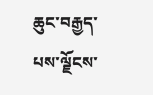ཆུང་བརྒྱད་པས་ལྗོངས་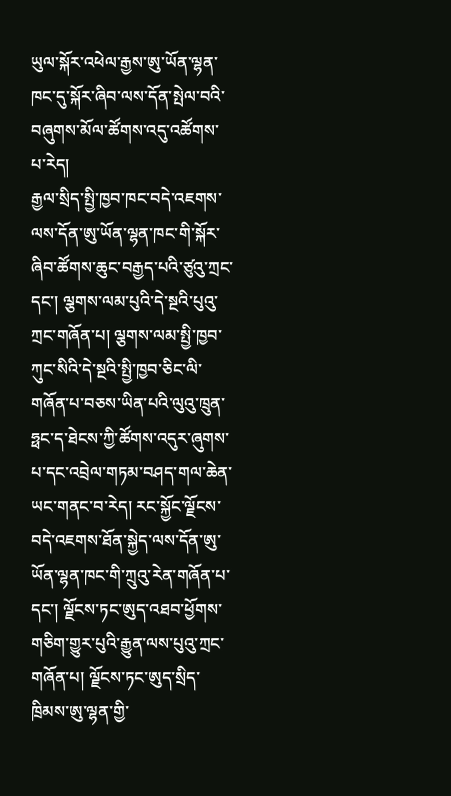ཡུལ་སྐོར་འཕེལ་རྒྱས་ཨུ་ཡོན་ལྷན་ཁང་དུ་སྐོར་ཞིབ་ལས་དོན་སྤེལ་བའི་བཞུགས་མོལ་ཚོགས་འདུ་འཚོགས་པ་རེད།
རྒྱལ་སྲིད་སྤྱི་ཁྱབ་ཁང་བདེ་འཇགས་ལས་དོན་ཨུ་ཡོན་ལྷན་ཁང་གི་སྐོར་ཞིབ་ཚོགས་ཆུང་བརྒྱད་པའི་ཙུའུ་ཀྲང་དང་། ལྕགས་ལམ་པུའི་དེ་སྔའི་པུའུ་ཀྲང་གཞོན་པ། ལྕགས་ལམ་སྤྱི་ཁྱབ་ཀུང་སིའི་དེ་སྔའི་སྤྱི་ཁྱབ་ཅིང་ལི་གཞོན་པ་བཅས་ཡིན་པའི་ལུའུ་ཁྲུན་ཧྥང་ད་ཐེངས་ཀྱི་ཚོགས་འདུར་ཞུགས་པ་དང་འབྲེལ་གཏམ་བཤད་གལ་ཆེན་ཡང་གནང་བ་རེད། རང་སྐྱོང་ལྗོངས་བདེ་འཇགས་ཐོན་སྐྱེད་ལས་དོན་ཨུ་ཡོན་ལྷན་ཁང་གི་ཀྲུའུ་རེན་གཞོན་པ་དང་། ལྗོངས་ཏང་ཨུད་འཐབ་ཕྱོགས་གཅིག་གྱུར་པུའི་རྒྱུན་ལས་པུའུ་ཀྲང་གཞོན་པ། ལྗོངས་ཏང་ཨུད་སྲིད་ཁྲིམས་ཨུ་ལྷན་གྱི་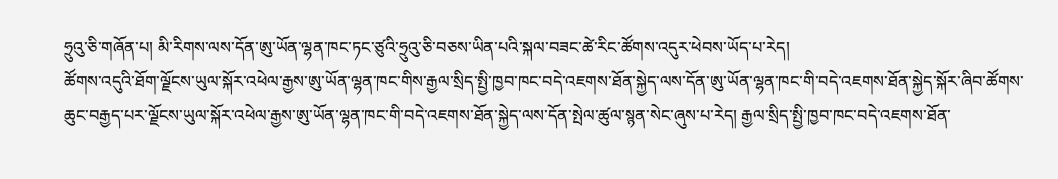ཧྲུའུ་ཅི་གཞོན་པ། མི་རིགས་ལས་དོན་ཨུ་ཡོན་ལྷན་ཁང་ཏང་ཙུའི་ཧྲུའུ་ཅི་བཅས་ཡིན་པའི་སྐལ་བཟང་ཚེ་རིང་ཚོགས་འདུར་ཕེབས་ཡོད་པ་རེད།
ཚོགས་འདུའི་ཐོག་ལྗོངས་ཡུལ་སྐོར་འཕེལ་རྒྱས་ཨུ་ཡོན་ལྷན་ཁང་གིས་རྒྱལ་སྲིད་སྤྱི་ཁྱབ་ཁང་བདེ་འཇགས་ཐོན་སྐྱེད་ལས་དོན་ཨུ་ཡོན་ལྷན་ཁང་གི་བདེ་འཇགས་ཐོན་སྐྱེད་སྐོར་ཞིབ་ཚོགས་ཆུང་བརྒྱད་པར་ལྗོངས་ཡུལ་སྐོར་འཕེལ་རྒྱས་ཨུ་ཡོན་ལྷན་ཁང་གི་བདེ་འཇགས་ཐོན་སྐྱེད་ལས་དོན་སྤེལ་ཚུལ་སྙན་སེང་ཞུས་པ་རེད། རྒྱལ་སྲིད་སྤྱི་ཁྱབ་ཁང་བདེ་འཇགས་ཐོན་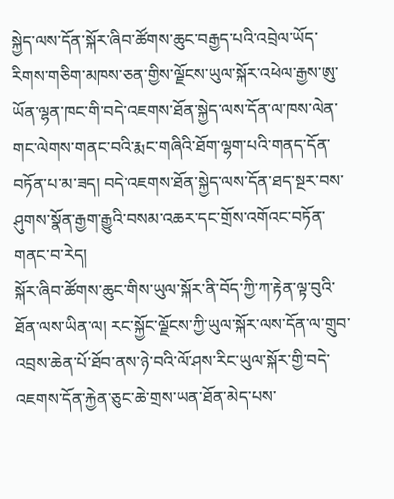སྐྱེད་ལས་དོན་སྐོར་ཞིབ་ཚོགས་ཆུང་བརྒྱད་པའི་འབྲེལ་ཡོད་རིགས་གཅིག་མཁས་ཅན་གྱིས་ལྗོངས་ཡུལ་སྐོར་འཕེལ་རྒྱས་ཨུ་ཡོན་ལྷན་ཁང་གི་བདེ་འཇགས་ཐོན་སྐྱེད་ལས་དོན་ལ་ཁས་ལེན་གང་ལེགས་གནང་བའི་རྨང་གཞིའི་ཐོག་ལྷག་པའི་གནད་དོན་བཏོན་པ་མ་ཟད། བདེ་འཇགས་ཐོན་སྐྱེད་ལས་དོན་ཐད་སྔར་བས་ཤུགས་སྣོན་རྒྱག་རྒྱུའི་བསམ་འཆར་དང་གྲོས་འགོའང་བཏོན་གནང་བ་རེད།
སྐོར་ཞིབ་ཚོགས་ཆུང་གིས་ཡུལ་སྐོར་ནི་བོད་ཀྱི་ཀ་རྟེན་ལྟ་བུའི་ཐོན་ལས་ཡིན་ལ། རང་སྐྱོང་ལྗོངས་ཀྱི་ཡུལ་སྐོར་ལས་དོན་ལ་གྲུབ་འབྲས་ཆེན་པོ་ཐོབ་ནས་ཉེ་བའི་ལོ་ཤས་རིང་ཡུལ་སྐོར་གྱི་བདེ་འཇགས་དོན་རྐྱེན་ཅུང་ཆེ་གྲས་ཡན་ཐོན་མེད་པས་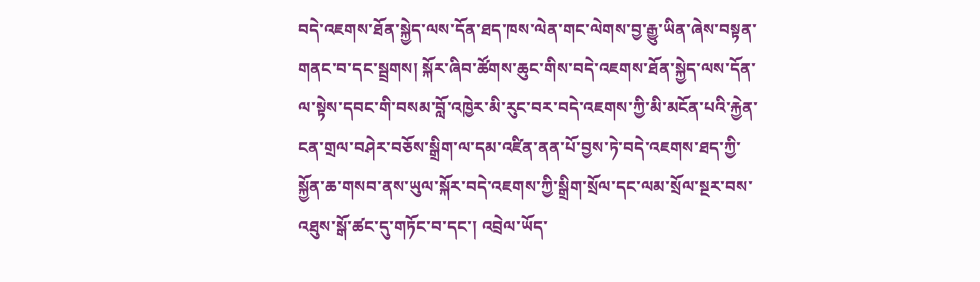བདེ་འཇགས་ཐོན་སྐྱེད་ལས་དོན་ཐད་ཁས་ལེན་གང་ལེགས་བྱ་རྒྱུ་ཡིན་ཞེས་བསྟན་གནང་བ་དང་སྦྲགས། སྐོར་ཞིབ་ཚོགས་ཆུང་གིས་བདེ་འཇགས་ཐོན་སྐྱེད་ལས་དོན་ལ་སྟེས་དབང་གི་བསམ་བློ་འཁྱེར་མི་རུང་བར་བདེ་འཇགས་ཀྱི་མི་མངོན་པའི་རྐྱེན་ངན་གྲལ་བཤེར་བཅོས་སྒྲིག་ལ་དམ་འཛིན་ནན་པོ་བྱས་ཏེ་བདེ་འཇགས་ཐད་ཀྱི་སྐྱོན་ཆ་གསབ་ནས་ཡུལ་སྐོར་བདེ་འཇགས་ཀྱི་སྒྲིག་སྲོལ་དང་ལམ་སྲོལ་སྔར་བས་འཐུས་སྒོ་ཚང་དུ་གཏོང་བ་དང་། འབྲེལ་ཡོད་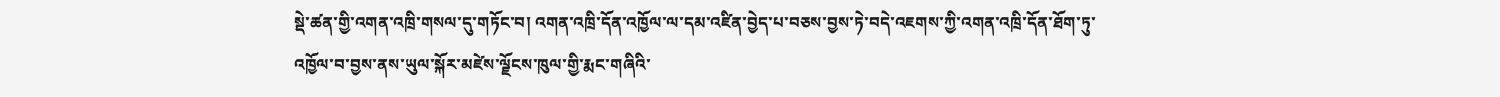སྡེ་ཚན་གྱི་འགན་འཁྲི་གསལ་དུ་གཏོང་བ། འགན་འཁྲི་དོན་འཁྱོལ་ལ་དམ་འཛིན་བྱེད་པ་བཅས་བྱས་ཏེ་བདེ་འཇགས་ཀྱི་འགན་འཁྲི་དོན་ཐོག་ཏུ་འཁྱོལ་བ་བྱས་ནས་ཡུལ་སྐོར་མཛེས་ལྗོངས་ཁུལ་གྱི་རྨང་གཞིའི་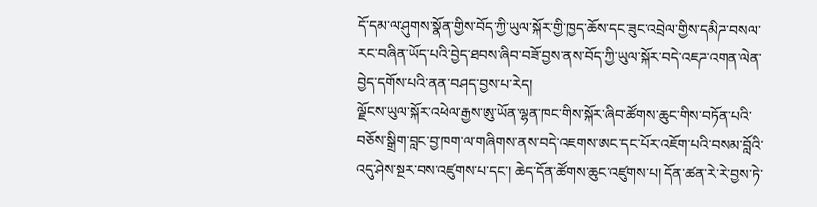དོ་དམ་ལ་ཤུགས་སྣོན་གྱིས་བོད་ཀྱི་ཡུལ་སྐོར་གྱི་ཁྱད་ཆོས་དང་ཟུང་འབྲེལ་གྱིས་དམིཌ་བསལ་རང་བཞིན་ཡོད་པའི་བྱེད་ཐབས་ཞིབ་བཟོ་བྱས་ནས་བོད་ཀྱི་ཡུལ་སྐོར་བདེ་འཇཌ་འགན་ལེན་བྱེད་དགོས་པའི་ནན་བཤད་བྱས་པ་རེད།
ལྗོངས་ཡུལ་སྐོར་འཕེལ་རྒྱས་ཨུ་ཡོན་ལྷན་ཁང་གིས་སྐོར་ཞིབ་ཚོགས་ཆུང་གིས་བཏོན་པའི་བཅོས་སྒྲིག་བླང་བྱ་ཁག་ལ་གཞིགས་ནས་བདེ་འཇགས་ཨང་དང་པོར་འཇོག་པའི་བསམ་བློའི་འདུ་ཤེས་སྔར་བས་འཛུགས་པ་དང་། ཆེད་དོན་ཚོགས་ཆུང་འཛུགས་པ། དོན་ཚན་རེ་རེ་བྱས་ཏེ་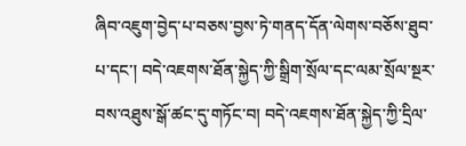ཞིབ་འཇུག་བྱེད་པ་བཅས་བྱས་ཏེ་གནད་དོན་ལེགས་བཅོས་ཐུབ་པ་དང་། བདེ་འཇགས་ཐོན་སྐྱེད་ཀྱི་སྒྲིག་སྲོལ་དང་ལམ་སྲོལ་སྔར་བས་འཐུས་སྒོ་ཚང་དུ་གཏོང་བ། བདེ་འཇགས་ཐོན་སྐྱེད་ཀྱི་དྲིལ་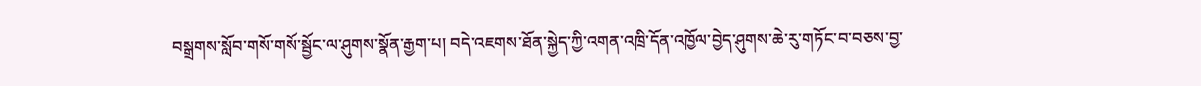བསྒྲགས་སློབ་གསོ་གསོ་སྦྱོང་ལ་ཤུགས་སྣོན་རྒྱག་པ། བདེ་འཇགས་ཐོན་སྐྱེད་ཀྱི་འགན་འཁྲི་དོན་འཁྱོལ་བྱེད་ཤུགས་ཆེ་རུ་གཏོང་བ་བཅས་བྱ་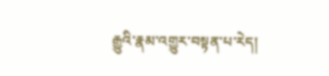རྒྱུའི་རྣམ་འགྱུར་བསྟན་པ་རེད།